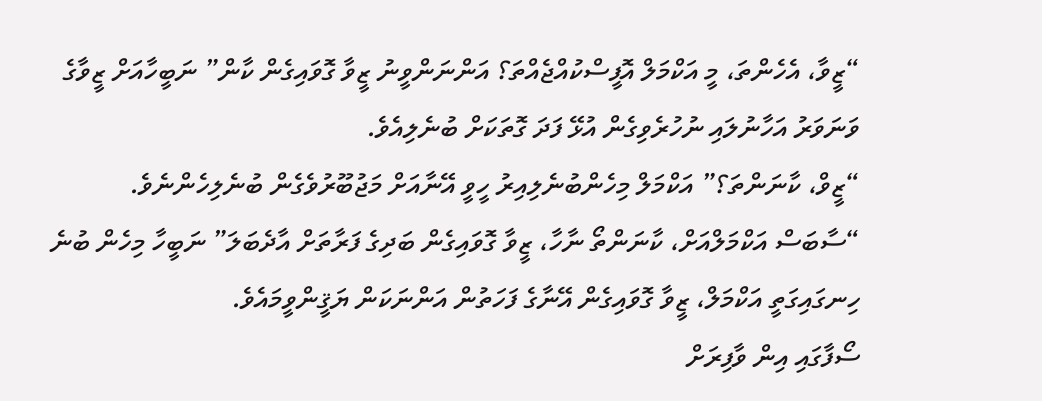“ޒީވާ، އެހެންތަ، މީ އަކްމަލް އޮފީސްކުއްޖެއްތަ؟ އަންނަންވީނު ޒީވާ ގޮވައިގެން ކާން” ނަބީހާއަށް ޒީވާގެ ވަނަވަރު އަހާނުލައި ނުހުރެވިގެން އުޅޭ ފަދަ ގޮތަކަށް ބުނެލިއެވެ.
“ޒީވް، ކާނަންތަ؟” އަކްމަލް މިހެންބުނެލިއިރު ހީވީ އޭނާއަށް މަޖުބޫރުވެގެން ބުނެލިހެންނެވެ.
“ސާބަސް އަކްމަލްއަށް، ކާނަންތޯ ނާހާ، ޒީވާ ގޮވައިގެން ބަދިގެ ފަރާތަށް އާދެބަލަ” ނަބީހާ މިހެން ބުނެ ހިނގައިގަތީ އަކްމަލް، ޒީވާ ގޮވައިގެން އޭނާގެ ފަހަތުން އަންނަކަން ޔަޤީންވީމައެވެ.
ސޯފާގައި އިން ވާފިރަށް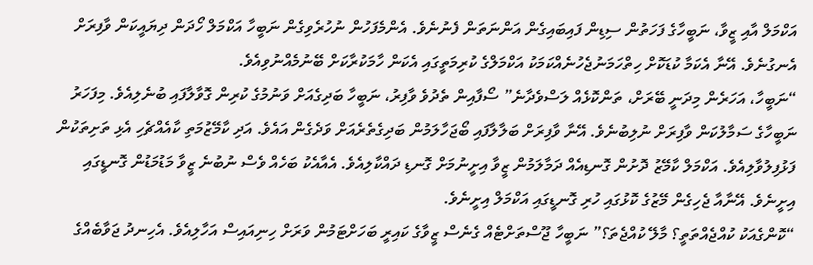އަކްމަލް އާއި ޒީވާ، ނަބީހާގެ ފަހަތުން ސިޑިން ފައިބައިގެން އަންނަތަން ފެނުނެވެ. އެންމެފަހުން ނުހުރެވިގެން ނަބީހާ އަކްމަލް ހޯދަން ދިޔައީކަން ވާފިރަށް އެނގުނެވެ. އޭނާ އެކަމާ ކުޑަކޮށް ހިތްހަމަނުޖެހުނެއްކަމަކު އަކްމަލްގެ ކުރިމަތީގައި އެކަން ހާމަކުރާކަށް ބޭނުމެއްނުވިއެވެ.
“ނަބީހާ، އަހަރެން މިދަނީ ބޭރަށް، ތަންކޮޅެއް ލަސްވެދާނެ” ސޯފާއިން ތެދުވެ ވާފިރު، ނަބީހާ ބަދިގެއަށް ވަނުމުގެ ކުރިން ގޮވާލާފައި ބުނެލިއެވެ. މިފަހަރު ނަބީހާގެ ސަމާލުކަން ވާފިރަށް ނުލިބުނެވެ. އޭނާ ވާފިރަށް ބަލާލާފައި ބޯޖަހާލަމުން ބަދިގެތެރެއަށް ވަދެގެން އައެވެ. އަދި ކާމޭޒުމަތި ކާއެއްޗެހި އެޅި ތަށިތަކުން ފަޅުފިލުވާލިއެވެ. އަކްމަލް ކާމޭޒު ދޮށުން ގޮނޑިއެއް ދަމާލަމުން ޒީވާ އިށީނުމަށް ގޮނޑި ދައްކާލިއެވެ. އެއާއެކު ބަހެއް ވެސް ނުބުނެ ޒީވާ މަޑުމަޑުން ގޮނޑީގައި އިށީނެވެ. އޭނާއާ ޖެހިގެން މޭޒުގެ ކޮޅުގައި ހުރި ގޮނޑީގައި އަކްމަލް އިށީނެވެ.
“ކޮންގެއަކު ކުއްޖެއްތަތީ؟ މާލޭ ކުއްޖެތަ؟” ނަބީހާ ޖޫސްތަށްޓެއް ގެނެސް ޒީވާގެ ކައިރީ ބަހަށްޓަމުން ވަރަށް ހިނިއައިސް އަހާލިއެވެ. އެހިނދު ޖަވާބެއްގެ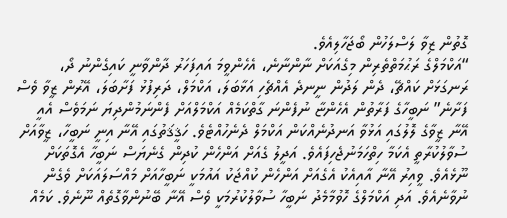ގޮތުން ޒިވާ ލަސްލަހުން ބޯޖަހާލިއެވެ.
“އަކްމަލްގެ ރަޙުމަތްތެރިން މިގެއަކަށް ނާންނާނެ، އެހެންވީމަ އައިފަހަރު ދާންވާނީ ކައިގެންނު ދޯ، ރަނގަޅަށް ކައްޗޭ، ދެން ލަދުން ނީނދެ އެއްޗެހި އަޅާބަލަ، އަކްމަލް، ދަރިފުޅު ފަށާބަލަ، އޭރުން ޒީވާ ވެސް ފަށާނެ” ނަބީހާގެ ފަރާތުން އެހެންޏާ ނުފެންނަ ގާތްކަމެއް އަކްމަލްއަށް ފެންނަމުންދިޔަ ނަމަވެސް އެއީ އޭނާ ޒީވާގެ ލޮލުގައި އަޅުވާ އަނދުނެއްކަން އަކްމަލް ދެނެހުއްޓެވެ. ހަޤީޤަތުގައި އޭނާ އިނީ ނަބީހާ، ޒީވާއަށް ސުވާލުކުރާތީ އެކަމާ ހިތްހަމަނުޖެހިފައެވެ. އަދީލު ގެއަށް އަންހެން ކުދިން ގެނެޔަސް ނަބީހާ އެގޮތަކަށް ނޫޅެއެވެ. ވީއިރު އޭނާ އާއިއެކު އެގެއަށް އަންހެން ކުއްޖަކު އައުމަކީ ނަބީހާއަށް މައްސަލައަކަށް ވެގެން ނުވާނެއެވެ. އަދި އަކްމަލްގެ ހޮވުމާމެދު ނަބީހާ ސުވާލުކުރުމަކީ ވެސް އޭނާ ބޭނުންވާގޮތެއް ނޫނެވެ. ކަމެއް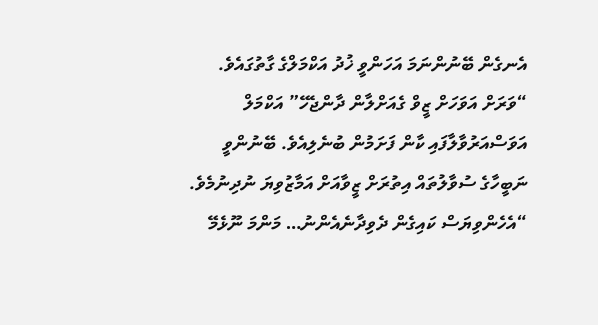އެނގެން ބޭނުންނަމަ އަހަންވީ ޚުދު އަކްމަލްގެ ގާތުގައެވެ.
“ވަރަށް އަވަހަށް ޒީވް ގެއަށްލާން ދާންޖެހޭ” އަކްމަލް އަވަސްއަރުވާލާފައި ކާން ފަށަމުން ބުނެލިއެވެ. ބޭނުންވީ ނަބީހާގެ ސުވާލުތައް އިތުރަށް ޒީވާއަށް އަމާޒުވިޔަ ނުދިނުމެވެ.
“އެހެންވިޔަސް ކައިގެން ދެވިދާނެއެންނު… މަންމަ ނޫޅެމޭ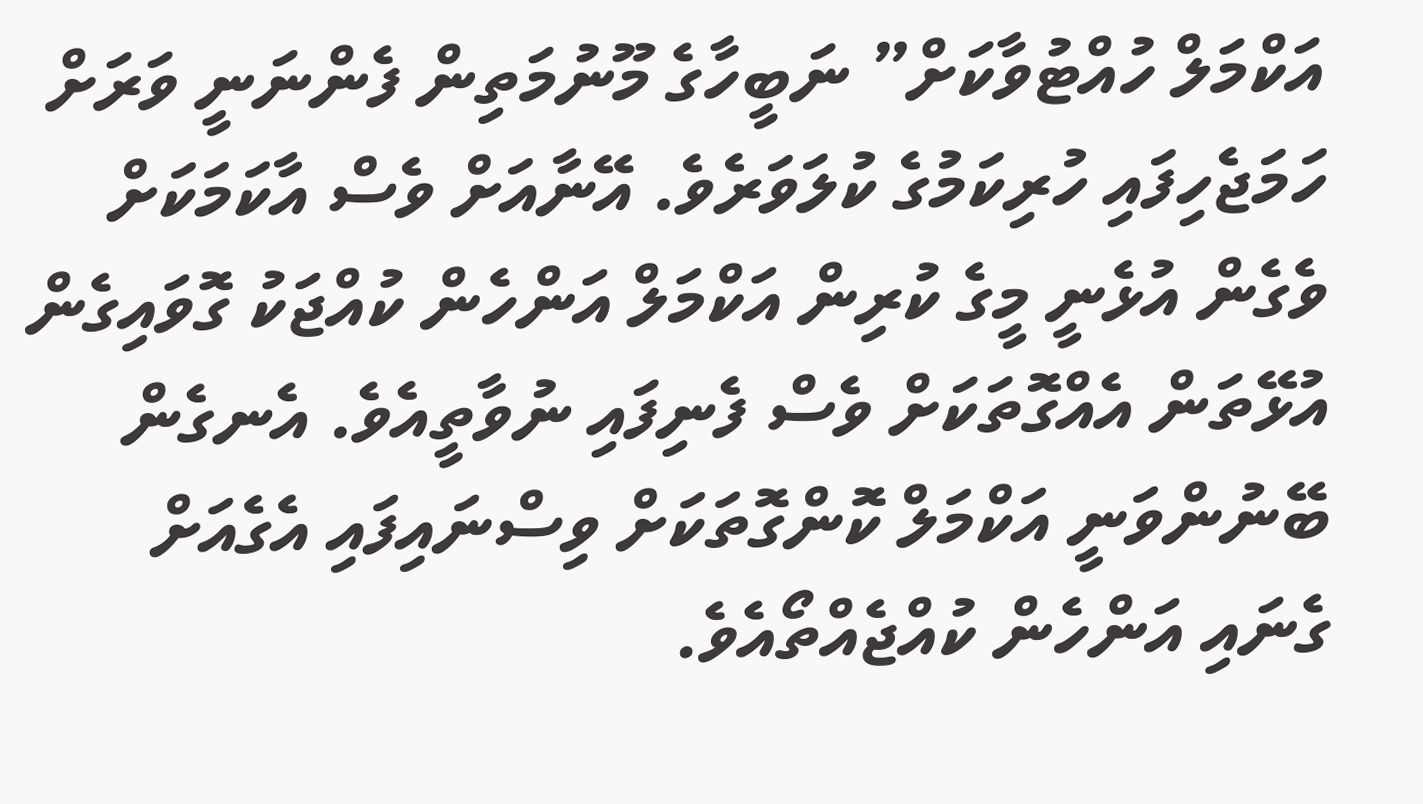އަކްމަލް ހުއްޓުވާކަށް” ނަބީހާގެ މޫނުމަތިން ފެންނަނީ ވަރަށް ހަމަޖެހިފައި ހުރިކަމުގެ ކުލަވަރެވެ. އޭނާއަށް ވެސް އާކަމަކަށް ވެގެން އުޅެނީ މީގެ ކުރިން އަކްމަލް އަންހެން ކުއްޖަކު ގޮވައިގެން އުޅޭތަން އެއްގޮތަކަށް ވެސް ފެނިފައި ނުވާތީއެވެ. އެނގެން ބޭނުންވަނީ އަކްމަލް ކޮންގޮތަކަށް ވިސްނައިފައި އެގެއަށް ގެނައި އަންހެން ކުއްޖެއްތޯއެވެ.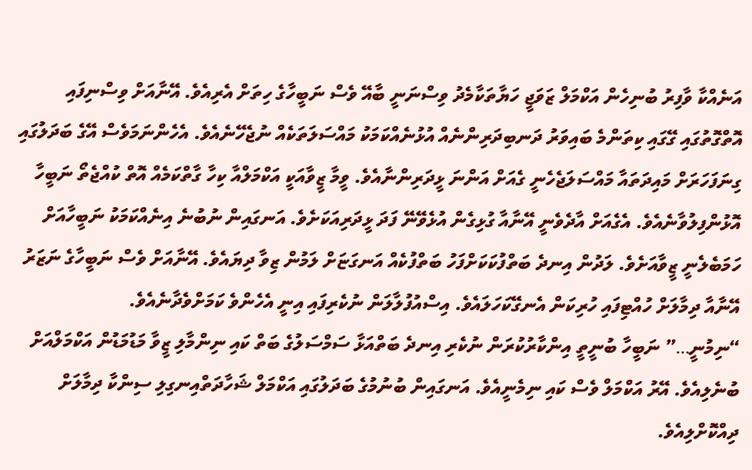އަނެއްކާ ވާފިރު ބުނިހެން އަކްމަލް ޒަވަޖީ ހަޔާތަކާމެދު ވިސްނަނީ ބާއޭ ވެސް ނަބީހާގެ ހިތަށް އެރިއެވެ. އޭނާއަށް ވިސްނިފައި އޮތްގޮތުގައި ގޭގައި ކިތަންމެ ބައިވަރު ދަނބިދަރިންނެއް އުޅުނެއްކަމަކު މައްސަލަތަކެއް ނުޖެހޭނެއެވެ. އެހެންނަމަވެސް އޭގެ ބަދަލުގައި ގިނަފަހަރަށް މައިދަތައާ މައްސަލަޖެހެނީ ގެއަށް އަންނަ ޅީދަރިންނާއެވެ. ވީމާ ޒީވާއަކީ އަކްމަލްއާ ކިހާ ގާތްކަމެއް އޮތް ކުއްޖެތޯ ނަބީހާ އޮޅުންފިލުވާނެއެވެ. އެގެއަށް އާދެވެނީ އޭނާއާ ގުޅިގެން އުޅެވޭނޭ ފަދަ ޅީދަރިއަކަށެވެ. އަނގައިން ނުބުނެ އިނެއްކަމަކު ނަބީހާއަށް ހަމަބެލެނީ ޒީވާއަށެވެ. ލަދުން އިނދެ ބަތްފުކަކަށްފަހު ބަތްފުކެއް އަނގަޏަށް ލަމުން ޒިވާ ދިޔައެވެ. އޭނާއަށް ވެސް ނަބީހާގެ ނަޒަރު އޭނާއާ ދިމާލަށް ހުއްޓިފައި ހުރިކަން އެނގޭކަހަލައެވެ. އިސްއުފުލާލަން ނުކެރިފައި އިނީ އެހެންވެ ކަމަށްވެދާނެއެވެ.
“ނިމުނީ…” ނަބީހާ ބުނީތީ އިންކާރުކުރަން ނުކެރި އިނދެ ބަތްއަޅާ ސަމްސަލުގެ ބަތް ކައި ނިންމާލި ޒީވާ މަޑުމަޑުން އަކްމަލްއަށް ބުނެލިއެވެ. އޭރު އަކްމަލް ވެސް ކައި ނިމެނީއެވެ. އަނގައިން ބުނުމުގެ ބަދަލުގައި އަކްމަލް ޝަހާދަތްއިނގިލި ސިންކާ ދިމާލަށް ދިއްކޮށްލިއެވެ.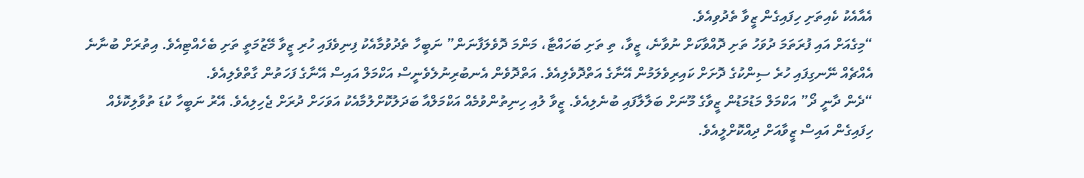އެއާއެކު ކެއިތަށި ހިފައިގެން ޒީވާ ތެދުވިއެވެ.
“މިގެއަށް އައި ފުރަތަމަ ދުވަހު ތަށި ދޮއްވާކަށް ނުވާނެ، ޒީވާ، ތި ތަށި ބަހައްޓާ، މަންމަ ދޮވެލަފާނަން” ނަބީހާ ތެދުވުމާއެކު ފިނިވެފައި ހުރި ޒީވާ މޭޒުމަތީ ތަށި ބެހެއްޓިއެވެ. އިތުރަށް ބުނާނެ އެއްޗެއް ނޭނގިފައި ހުރެ ސިންކުގެ ދޮށަށް ކައިރިވެލަމުން އޭނާގެ އަތްދޮވެލިއެވެ. އަތްދޮވެން އެނބުރިނުލެވެނީސް އަކްމަލް އައިސް އޭނާގެ ފަހަތުން ގާތްވެލިއެވެ.
“ދެން ދާނީ ދޯ” އަކްމަލް މަޑުމަޑުން ޒީވާގެ މޫނަށް ބަލާލާފައި ބުނެލިއެވެ. ޒީވާ ލުއި ހިނިތުންވުމެއް އަކްމަލްއާ ބަދަލުކޮށްލުމާއެކު އަވަހަށް ދުރަށް ޖެހިލިއެވެ. އޭރު ނަބީހާ ކުޑަ ތުވާލިކޮޅެއް ހިފައިގެން އައިސް ޒީވާއަށް ދިއްކޮށްލީއެވެ.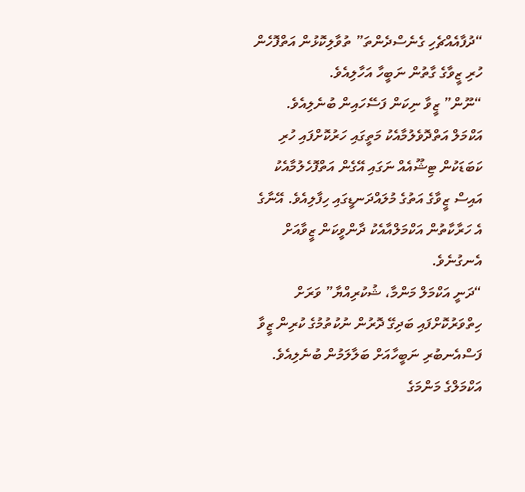“ދުފާއެއްޗެހި ގެނެސްދެންތަ” ތުވާލިކޮޅުން އަތްފޮހެން ހުރި ޒީވާގެ ގާތުން ނަބީހާ އަހާލިއެވެ.
“ނޫން” ޒީވާ ނިކަން ފަސޭހައިން ބުނެލިއެވެ. އަކްމަލް އަތްދޮވެލުމާއެކު މަތީގައި ހަރުކޮށްފައި ހުރި ކަބަޑަކުން ޓިޝޫއެއް ނަގައި އޭގެން އަތްފޮހެލުމާއެކު އައިސް ޒީވާގެ އަތުގެ މުލައްދަނޑީގައި ހިފާލިއެވެ. އޭނާގެ އެ ހަރާކާތުން އަކްމަލްއާއެކު ދާންވީކަން ޒީވާއަށް އެނގުނެވެ.
“ދަނީ އަކްމަލް މަންމާ، ޝުކުރިއްޔާ” ވަރަށް ހިތްވަރުކޮށްފައި ބަދިގޭ ދޮރުން ނުކުތުމުގެ ކުރިން ޒީވާ ފަސްއެނބުރި ނަބީހާއަށް ބަލާލަމުން ބުނެލިއެވެ. އަކްމަލްގެ މަންމަގެ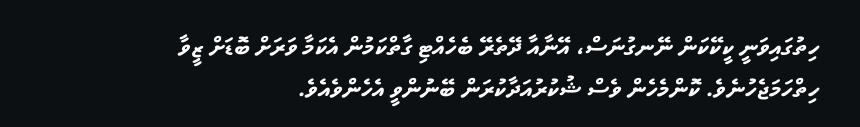ހިތުގައިވަނީ ކީކޭކަން ނޭނގުނަސް، އޭނާއާ ދޭތެރޭ ބެހެއްޓި ގާތްކަމުން އެކަމާ ވަރަށް ބޮޑަށް ޒީވާ ހިތްހަމަޖެހުނެވެ. ކޮންމެހެން ވެސް ޝުކުރުއަދާކުރަން ބޭނުންވީ އެހެންވެއެވެ.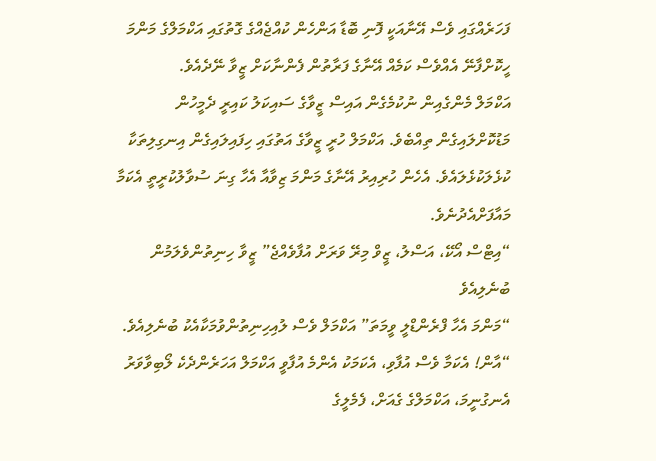ފަހަރެއްގައި ވެސް އޭނާއަކީ ފޮނި ބޮޑާ އަންހެން ކުއްޖެއްގެ ގޮތުގައި އަކްމަލްގެ މަންމަ ހީކޮށްފާނޭ އެއްވެސް ކަމެއް އޭނާގެ ފަރާތުން ފެންނާކަށް ޒީވާ ނޭދެއެވެ.
އަކްމަލް މެންގެއިން ނުކުމެގެން އައިސް ޒީވާގެ ސައިކަލު ކައިރީ ދެމީހުން މަޑުކޮށްލައިގެން ތިއްބެވެ. އަކްމަލް ހުރީ ޒީވާގެ އަތުގައި ހިފައިލައިގެން އިނގިލިތަކާ ކުޅެލަކުޅެލައެވެ. އެހެން ހުރިއިރު އޭނާގެ މަންމަ ޒިވާއާ އެހާ ގިނަ ސުވާލުކުރީތީ އެކަމާ މައާފަށްއެދުނެވެ.
“އިޓްސް އޯކޭ، އަސްލު، ޒީވް މިރޭ ވަރަށް އުފާވެއްޖެ” ޒީވާ ހިނިތުންވެލަމުން ބުނެލިއެވެ
“މަންމަ އެހާ ފްރެންޑްލީ ވީމަތަ” އަކްމަލް ވެސް ލުއިހިނިތުންވުމަކާއެކު ބުނެލިއެވެ.
“އާން! އެކަމާ ވެސް އުފާވި، އެކަމަކު އެންމެ އުފާވީ އަކްމަލް އަހަރެންދެކެ ލޯބިވާވަރު އެނގުނީމަ، އަކްމަލްގެ ގެއަށް، ފެމެލީގެ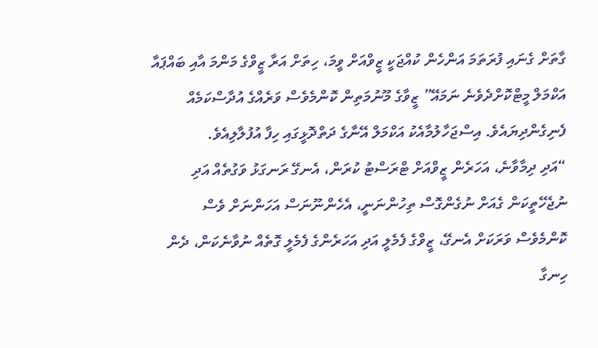ގާތަށް ގެނައި ފުރަތަމަ އަންހެން ކުއްޖަކީ ޒީވްއަށް ވީމަ، ހިތަށް އަރާ ޒީވްގެ މަންމަ އާއި ބައްޕައާ އަކްމަލް މީޓްކޮށްދެވެނެ ނަމައޭ” ޒީވާގެ މޫނުމަތިން ކޮންމެވެސް ވަރެއްގެ އުދާސްކަމެއް ފެނިގެންދިޔައެވެ. އިސްޖަހާލުމާއެކު އަކްމަލް އޭނާގެ ދަތްދޮޅީގައި ހިފާ އުފުލާލިއެވެ.
“އަދި ދިމާވާނެ، އަހަރެން ޒީވްއަށް ޓްރަސްޓު ކުރަން، އެނގޭ ރަނގަޅު ވަގުތެއް އަދި ނުޖެހޭތީކަން ގެއަށް ނުގެންގޮސް ތިހުންނަނީ، އެހެންނޫނަސް އަހަންނަށް ވެސް ކޮންމެވެސް ވަރަކަށް އެނގޭ، ޒީވްގެ ފެމެލީ އަދި އަހަރެންގެ ފެމެލީ ގޮތެއް ނުވާނެކަން، ދެން ހިނގާ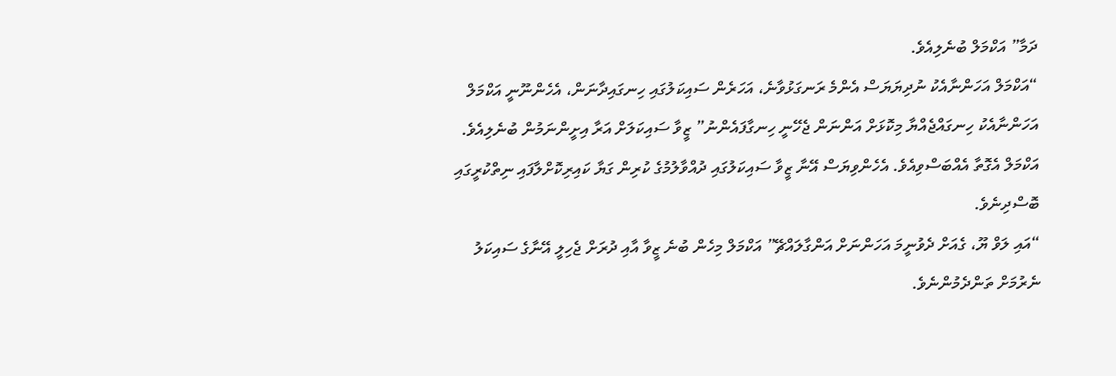ދަމާ” އަކްމަލް ބުނެލިއެވެ.
“އަކްމަލް އަހަންނާއެކު ނުދިޔަޔަސް އެންމެ ރަނގަޅުވާނެ، އަހަރެން ސައިކަލުގައި ހިނގައިދާނަން، އެހެންނޫނީ އަކްމަލް އަހަންނާއެކު ހިނގައްޖެއްޔާ މިކޮޅަށް އަންނަން ޖެހޭނީ ހިނގާފައެންނު” ޒީވާ ސައިކަލަށް އަރާ އިށީންނަމުން ބުނެލިއެވެ. އަކްމަލް އެގޮތާ އެއްބަސްވިއެވެ. އެހެންވިޔަސް އޭނާ ޒީވާ ސައިކަލުގައި ދުއްވާލުމުގެ ކުރިން ގަޔާ ކައިރިކޮށްލާފައި ނިތްކުރީގައި ބޮސްދިނެވެ.
“އައި ލަވް ޔޫ، ގެއަށް ދެވުނީމަ އަހަންނަށް އަންގާލައްޗޭ” އަކްމަލް މިހެން ބުނެ ޒީވާ އާއި ދުރަށް ޖެހިލީ އޭނާގެ ސައިކަލު ނެރުމަށް ތަންދެމުންނެވެ.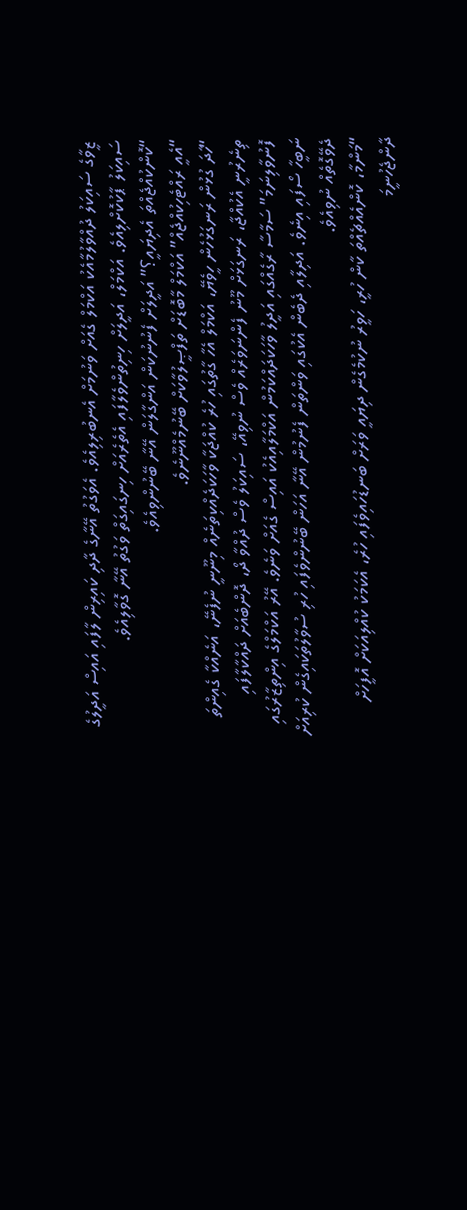ޒީވާގެ ސައިކަލު ދުއްވާލުމާއެކު އަކްމަލް ގެއަށް ވަނުމަށް އެނބުރިލިއެވެ. އެވަގުތު އޭނާގެ ދާދި ކައިރިން ލާފައި އައިސް އަދީލުގެ ސައިކަލު ޕާކުކޮށްލިއެވެ. އަކްމަލް، އަދީލަށް ހިނިތުންވެލާފައި އެތެރެއަށް ހިނގައިގަތް ވަގުތު އޭނާ ގޮވާލިއެވެ.
“ކޮންކުއްޖެއްތަ އެދިޔައީ؟” އަދީލަށް ފެނުނުކަން އަންގާލަން އޭނާ ބޭނުންވިއެވެ.
“އެއީ ރައްޓެހިކުއްޖެއް” އަކްމަލް މާބޮޑަށް ތަފްޞީލުވާކަށް ބޭނުމެއްނޫނެވެ.
“ހާދަ ގުޅުން ރަނގަޅުހެން ހީވެޔޭ، އަކްމަލް އެހާ ގާތުގައި ހުރެ ކުއްޖަކާ ވާހަކަދެއްކިތަނެއް މިނޫނީ ނުފެނޭ، އަނެއްކާ ގެއިންތަ ތިނެރުނީ އެކުއްޖާ، ރަނގަޅަށް މޫނު ފެންނަވަރެއް ވެސް ނުވިއޭ، ސައިކަލު ވެސް ދުއްވާ ދޯ، ދޮންބެއަށް ދައްކާލާފައި ފޮނުވާލިނަމަ” ސަމާސާ ރާގެއްގައި އަދީލު ވާހަކަދައްކަމުން އަކްމަލާއިއެކު އައިސް ގެއަށް ވަނެވެ. އޭރު އަކްމަލްގެ އިންތިޒާރުގައި ނަބީހާ ސޯފައި އިނެވެ. އަދިލާއި ދެބެން އެކުގައި ވަންތަން ފެނުމުން އޭނާ އަހަން ބޭނުންވެފައި ހުރި ސުވާލުތަކައިގެން ކުރިއަށް ދެވޭގޮތެއް ނުވިއެވެ.
“މަންމާ، ކޮންއެއްޗެއްތަ ކާން ހުރީ، ހަވީރު ނުކުމެގެން ދިޔައީ ވަރަށް ބަނޑުހައިވެފައި ހުރެ، އެކަމަކު ކުއްލިއަކަށް އޮފީހަށް ދާންޖެހުނީމަ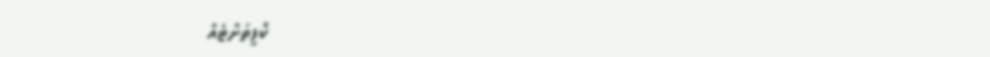ކޮފީތަށްޓެއް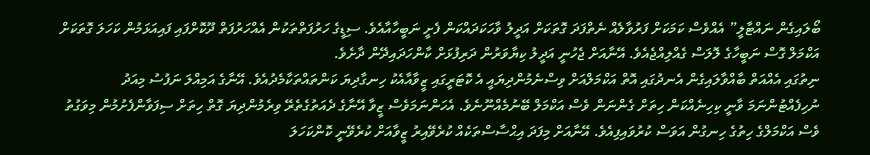ބޯލައިގެން ނައްޓާލީ” އެއްވެސް ކަމަކަށް ފަރުވާލެއް ނެތްފަދަ ގޮތަކަށް އަދީލު ވާހަކަދައްކަން ފެށީ ނަބީހާއާއެވެ. ސިޑީގެ ހަރުފަތްތަކުން އެއްހަރުފަތް ދޫކޮށްފައި ފައިއަޅަމުން ކަހަލަ ގޮތަކަށް އަކްމަލް ގޮސް ނަބީހާގެ ލޮލަސް ގެއްލިއްޖެއެވެ. އޭނާއަށް ޖެހުނީ އަދީލު ކިޔާވަރުން ދަރިފުޅަށް ކާންހަދައިދޭން ދާށެވެ.
ނިތުގައި އެއްއަތް ބާއްވާލައިގެން އެނދުގައި އޮތް އަކްމަލްއަށް ވިސްނެމުންދިޔައީ އެ ކޮޓަރީގައި ޒީވާއާއެކު ހިނގާދިޔަ ކަންތައްތަކާމެދުއެވެ. އޭނާގެ އަމިއްލަ ނަފުސު މިއަދު ނުހިފެއްޓުންނަމަ ވާނީ ކިހިނެއްކަން ހިތަށް ގެންނަން ވެސް އަކްމަލް ބޭނުމެއްނޫނެވެ. އެހަންނަމަވެސް ޒީވާ އޭނާގެ ދެއަތުގެތެރޭ ވިރެމުންދިޔަ ގޮތް ހިތަށް ސިފަވާންފެށުމުން މިވަގުތު ވެސް އަކްމަލްގެ ހިތުގެ ހިނގުން އަވަސް ކުރުވައިފިއެވެ. އޭނާއަށް މިފަދަ އިޙްސާސްތަކެއް ކުރެވޭއިރު ޒީވާއަށް ކުރެވޭނީ ކޮންކަހަލަ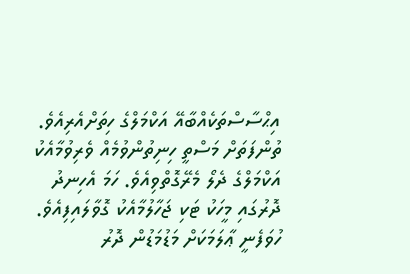އިޙްސާސްތަކެއްބާއޭ އަކްމަލްގެ ހިތަށްއެރިއެވެ. ތުންފަތަށް މަސްތީ ހިނިތުންވުމެއް ވެރިވުމާއެކު އަކްމަލްގެ ދެލޯ މެރޭގޮތްވިއެވެ. ހަމަ އެހިނދު ދޮރުގައި މީހަކު ޓަކި ޖަހާލުމާއެކު ގޮވާލައިފިއެވެ. ހުވަފެނީ ޢާލަމަކަށް މަޑުމަޑުން ދޮރު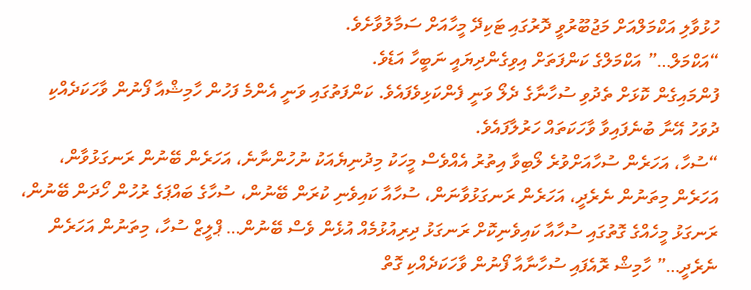ހުޅުވާލި އަކްމަލްއަށް މަޖުބޫރުވީ ދޮރުގައި ޓަކިދޭ މީހާއަށް ސަމާލުވާށެވެ.
“އަކްމަލް…” އަކްމަލްގެ ކަންފަތަށް އިވިގެންދިޔައީ ނަބީހާ އަޑެވެ.
ފުންމައިގެން ކޮޅަށް ތެދުވި ސުހާނާގެ ދެލޯ ވަނީ ފެންކަޅިވެފައެވެ. ކަންފަތުގައި ވަނީ އެންމެ ފަހުން ހާމިޝްއާ ފޯނުން ވާހަކަދެއްކި ދުވަހު އޭނާ ބުނެފައިވާ ވާހަކަތައް ހަރުލާފައެވެ.
“ސުހާ، އަހަރެން ސުހާއަށްވުރެ ލޯބިވާ އިތުރު އެއްވެސް މީހަކު މިދުނިޔެއަކު ނުހުންނާނެ، އަހަރެން ބޭނުން ރަނގަޅުވާން، އަހަރެން މިތަނުން ނެރެދީ، އަހަރެން ރަނގަޅުވާނަން، ސުހާއާ ކައިވެނި ކުރަން ބޭނުން، ސުހާގެ ބައްޕަގެ ރުހުން ހޯދަން ބޭނުން، ރަނގަޅު މީހެއްގެ ގޮތުގައި ސުހާއާ ކައިވެނިކޮށް ރަނގަޅު ދިރިއުޅުމެއް އުޅެން ވެސް ބޭނުން… ޕްލީޒް ސުހާ، މިތަނުން އަހަރެން ނެރެދީ…” ހާމިޝް ރޮއެފައި ސުހާނާއާ ފޯނުން ވާހަކަދެއްކި ގޮތް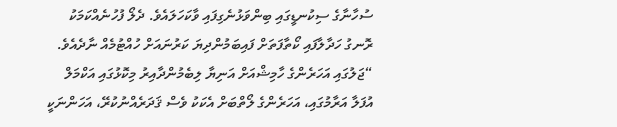ސުހާނާގެ ސިކުނޑީގައި ބިންވަޅުނެގިފައި ވާކަހަލައެވެ. ދެލޯ ފުހުނެއްކަމަކު ރޮނގު ހަދާލާފައި ކޯތާފަތަށް ފައިބަމުންދިޔަ ކަރުނައަށް ހުއްޓުމެއް ނާދެއެވެ.
“ޖަލުގައި އަހަރެންގެ ހާމިޝްއަށް އަނިޔާ ލިބެމުންދާއިރު މިކޮޅުގައި އަކްމަލް އުފަލާ އަރާމުގައި، އަހަރެންގެ ލޯތްބަށް އެކަކު ވެސް ޤަދަރެއްނުކުރޭ، އަހަންނަކީ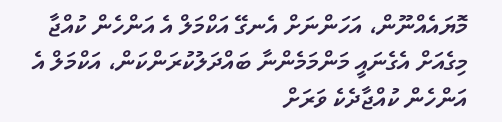މޮޔައެއްނޫން، އަހަންނަށް އެނގޭ އަކްމަލް އެ އަންހެން ކުއްޖާ މިގެއަށް އެގެނައީ މަންމަމެންނާ ބައްދަލުކުރަންކަން، އަކްމަލް އެ އަންހެން ކުއްޖާދެކެ ވަރަށް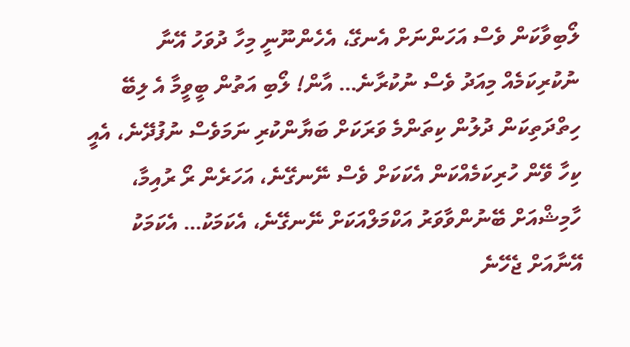ލޯބިވާކަން ވެސް އަހަންނަށް އެނގޭ، އެހެންނޫނީ މިހާ ދުވަހު އޭނާ ނުކުރިކަމެއް މިއަދު ވެސް ނުކުރާނެ… އާން! ލޯބި އަތުން ބީވީމާ އެ ލިބޭ ހިތްދަތިކަން ދުލުން ކިތަންމެ ވަރަކަށް ބަޔާންކުރި ނަމަވެސް ނުފުދޭނެ، އެއީ ކިހާ ވޭން ހުރިކަމެއްކަން އެކަކަށް ވެސް ނޭނގޭނެ، އަހަރެން ރޯ ރުއިމާ، ހާމިޝްއަށް ބޭނުންވާވަރު އަކްމަލްއަކަށް ނޭނގޭނެ، އެކަމަކު… އެކަމަކު އޭނާއަށް ޖެހޭނެ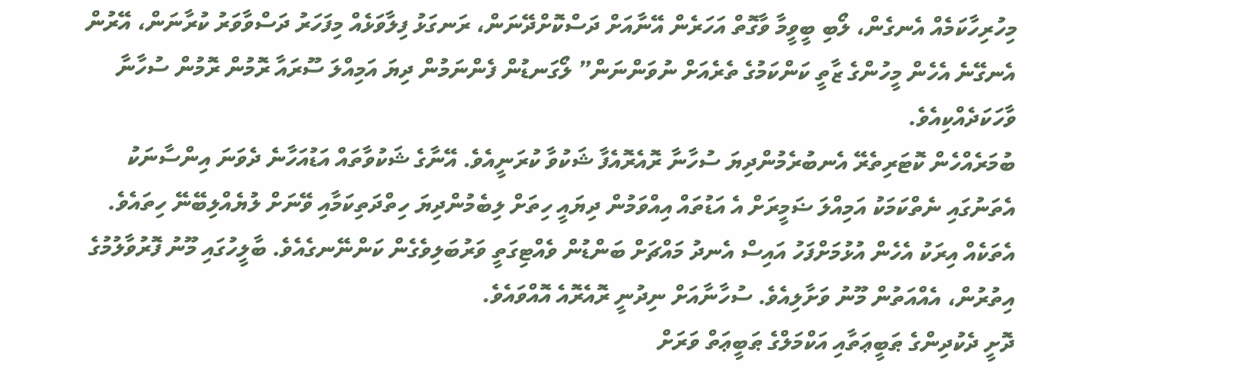މިހުރިހާކަމެއް އެނގެން، ލޯބި ބީވީމާ ވާގޮތް އަހަރެން އޭނާއަށް ދަސްކޮށްދޭނަން، ރަނގަޅު ފިލާވަޅެއް މިފަހަރު ދަސްވާވަރު ކުރާނަން، އޭރުން އެނގޭނެ އެހެން މީހުންގެ ޒާތީ ކަންކަމުގެ ތެރެއަށް ނުވަންނަން” ލޯގަނޑުން ފެންނަމުން ދިޔަ އަމިއްލަ ސޫރައާ ރޮމުން ރޮމުން ސުހާނާ ވާހަކަދެއްކިއެވެ.
ބުމަރެއްހެން ކޮޓަރިތެރޭ އެނބުރެމުންދިޔަ ސުހާނާ ރޮއެރޮއެފާ ޝަކުވާ ކުރަނީއެވެ. އޭނާގެ ޝަކުވާތައް އަޑުއަހާނެ ދެވަނަ އިންސާނަކު އެތަނުގައި ނެތްކަމަކު އަމިއްލަ ޟަމީރަށް އެ އަޑުތައް އިއްވަމުން ދިޔައީ ހިތަށް ލިބެމުންދިޔަ ހިތްދަތިކަމާއި ވޭނަށް ލުޔެއްލިބޭނޭ ހިތައެވެ. އެތަކެއް އިރަކު އެހެން އުޅުމަށްފަހު އައިސް އެނދު މައްޗަށް ބަންޑުން ވެއްޓިގަތީ ވަރުބަލިވެގެން ކަންނޭނގެއެވެ. ބާލީހުގައި މޫނު ފޮރުވާލުމުގެ އިތުރުން، އެއްއަތުން މޫނު ވަށާލިއެވެ. ސުހާނާއަށް ނިދުނީ ރޮއެރޮއެ އޮއްވައެވެ.
ދޮށީ ދެކުދިންގެ ޠަބީޢަތާއި އަކްމަލްގެ ޠަބީޢަތް ވަރަށް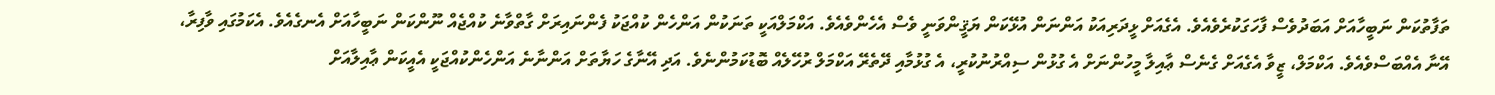ތަފާތުކަން ނަބީހާއަށް އަބަދުވެސް ފާހަގަކުރެވެއެވެ. އެގެއަށް ޅީދަރިއަކު އަންނަން އުޅޭކަން ޔަޤީންވަނީ ވެސް އެހެންވެއެވެ. އަކްމަލްއަކީ ތަނަކުން އަންހެން ކުއްޖަކު ފެންނައިރަށް ގާތްވާނެ ކުއްޖެއް ނޫންކަން ނަބީހާއަށް އެނގެއެވެ. އެކަމުގައި ވާފިރާ، އޭނާ އެއްބަސްވެއެވެ. އަކްމަލް، ޒީވާ އެގެއަށް ގެނެސް ޢާއިލާ މީހުންނަށް އެ ގުޅުން ސިއްރުނުކުރީ، އެ ގުޅުމާއި ދޭތެރޭ އަކްމަލް ރުހޭލެއް ބޮޑުކަމުންނެވެ. އަދި އޭނާގެ ހަޔާތަށް އަންނާނެ އަންހެންކުއްޖަކީ އެއީކަން ޢާއިލާއަށް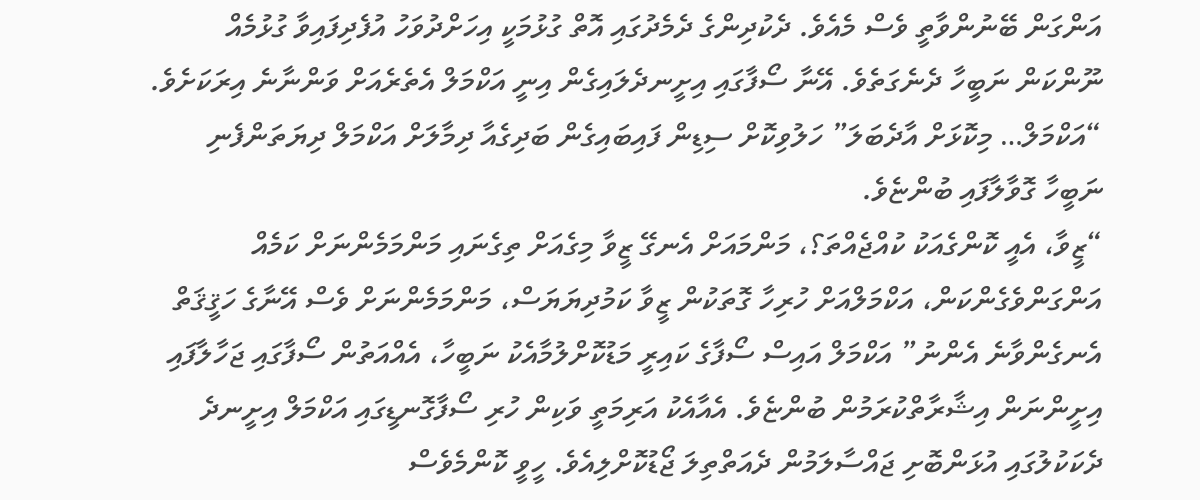އަންގަން ބޭނުންވާތީ ވެސް މެއެވެ. ދެކުދިންގެ ދެމެދުގައި އޮތް ގުޅުމަކީ އިހަށްދުވަހު އުފެދިފައިވާ ގުޅުމެއް ނޫންކަން ނަބީހާ ދެނެގަތެވެ. އޭނާ ސޯފާގައި އިށީނދެލައިގެން އިނީ އަކްމަލް އެތެރެއަށް ވަންނާނެ އިރަކަށެވެ.
“އަކްމަލް… މިކޮޅަށް އާދެބަލަ” ހަލުވިކޮށް ސިޑިން ފައިބައިގެން ބަދިގެއާ ދިމާލަށް އަކްމަލް ދިޔަތަންފެނި ނަބީހާ ގޮވާލާފައި ބުންޏެވެ.
“ޒީވާ، އެއީ ކޮންގެއަކު ކުއްޖެއްތަ؟، މަންމައަށް އެނގޭ ޒީވާ މިގެއަށް ތިގެނައި މަންމަމެންނަށް ކަމެއް އަންގަންވެގެންކަން، އަކްމަލްއަށް ހުރިހާ ގޮތަކުން ޒީވާ ކަމުދިޔަޔަސް، މަންމަމެންނަށް ވެސް އޭނާގެ ހަޤީޤަތް އެނގެންވާނެ އެންނު” އަކްމަލް އައިސް ސޯފާގެ ކައިރީ މަޑުކޮށްލުމާއެކު ނަބީހާ، އެއްއަތުން ސޯފާގައި ޖަހާލާފައި އިށީންނަން އިޝާރާތްކުރަމުން ބުންޏެވެ. އެއާއެކު އަރިމަތީ ވަކިން ހުރި ސޯފާގޮނޑީގައި އަކްމަލް އިށީނދެ ދެކަކުލުގައި އުޅަންބޮށި ޖައްސާލަމުން ދެއަތްތިލަ ޖޯޑުކޮށްލިއެވެ. ހީވީ ކޮންމެވެސް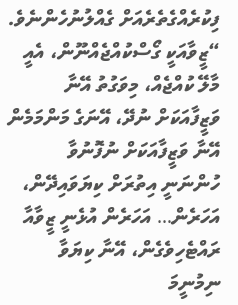ފިކުރެއްގެތެރެއަށް ގެއްލުނުހެންނެވެ.
“ޒީވާއަކީ ގޯސްކުއްޖެއްނޫން، އެއީ މާލޭ ކުއްޖެއް، މިވަގުތު އޭނާ ވަޒީފާއަކަށް ނުދޭ، އޭނަގެ މަންމަމެން އޭނާ ވަޒީފާއަކަށް ނުފޮނުވާ ހުންނަނީ އިތުރަށް ކިޔަވައިދޭން، އަހަރެން… އަހަރެން އުޅެނީ ޒީވާއާ ރައްޓެހިވެގެން، އޭނާ ކިޔަވާ ނިމުނީމަ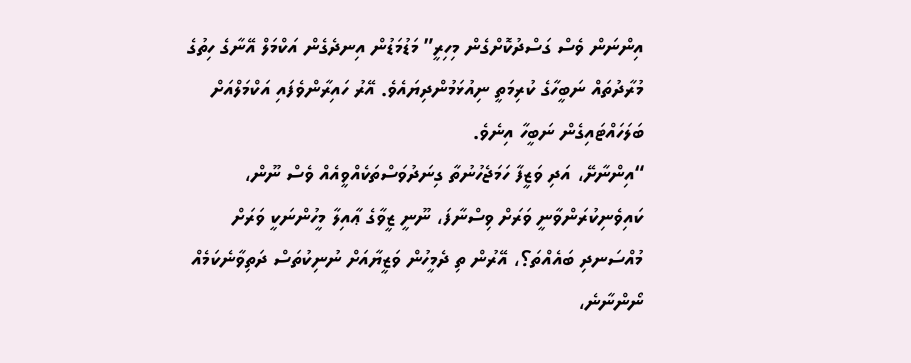އިންނަން ވެސް ގަސްދުކޮށްގެން މިހިރީ” މަޑުމަޑުން އިނދެގެން އަކްމަލް އޭނާގެ ހިތުގެ މުރާދުތައް ނަބީހާގެ ކުރިމަތީ ނިއުޅަމުންދިޔައެވެ. އޭރު ހައިރާންވެފައި އަކްމަލްއަށް ބަލަހައްޓައިގެން ނަބީހާ އިނެވެ.
“އިންނާށޭ، އަދި ވަޒީފާ ހަމަޖެހުނުތާ ގިނަދުވަސްތަކެއްވީއެއް ވެސް ނޫން، ކައިވެނިކުރަންވާނީ ވަރަށް ވިސްނާފަ، ނޫނީ ޒީވާގެ ޢާއިލާ މީހުންނަކީ ވަރަށް މުއްސަނދި ބައެއްތަ؟، އޭރުން ތި ދެމީހުން ވަޒީޔާއަށް ނުނިކުތަސް ދަތިވާނެކަމެއް ނޯންނާނެ،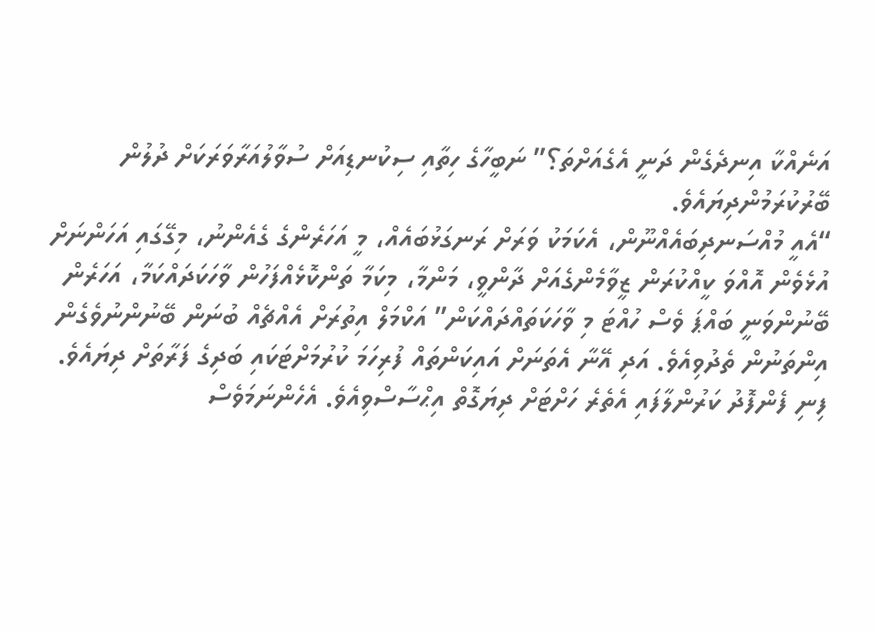އަނެއްކާ އިނދެގެން ދަނީ އެގެއަށްތަ؟” ނަބީހާގެ ހިތާއި ސިކުނޑިއަށް ސުވާލުއަރާވަރަކަށް ދުލުން ބޭރުކުރަމުންދިޔައެވެ.
“އެއީ މުއްސަނދިބައެއްނޫން، އެކަމަކު ވަރަށް ރަނގަޅުބައެއް، މީ އަހަރެންގެ ގެއެންނު، މިގޭގައި އަހަންނަށް އުޅެވެން އޮއްވަ ކީއްކުރަން ޒީވާމެންގެއަށް ދާންވީ، މަންމާ، މިކަމާ ތަންކޮޅެއްފަހުން ވާހަކަދައްކަމާ، އަހަރެން ބޭނުންވަނީ ބައްޕަ ވެސް ހުއްޓަ މި ވާހަކަތައްދައްކަން” އަކްމަލް އިތުރަށް އެއްޗެއް ބުނަން ބޭނުންނުވެގެން އިންތަނުން ތެދުވިއެވެ. އަދި އޭނާ އެތަނަށް އައިކަންތައް ފުރިހަމަ ކުރުމަށްޓަކައި ބަދިގެ ފަރާތަށް ދިޔައެވެ.
ފިނި ފެންފޮދު ކަރުންލާފައި އެތެރެ ހަށްޓަށް ދިޔަގޮތް އިޙްސާސްވިއެވެ. އެހެންނަމަވެސް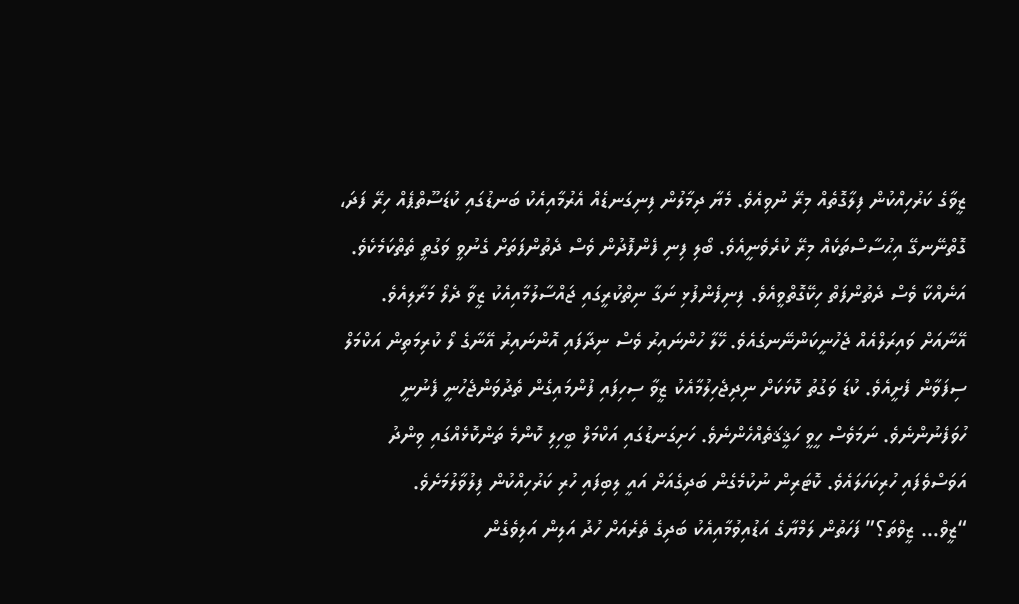ޒީވާގެ ކަރުހިއްކުން ފިލާގޮތެއް މިރޭ ނުވިއެވެ. މެޔާ ދިމާލުން ފިނިގަނޑެއް އެރުމާއިއެކު ބަނޑުގައި ކުޑަސޫތްޕެއް ހިރޭ ފަދަ، ގޮތްނޭނގޭ އިޙުސާސްތަކެއް މިރޭ ކުރެވެނީއެވެ. ބޯލި ފިނި ފެންފޮދުން ވެސް ދެތުންފަތަށް ގެނުވީ ވަގުތީ ތެތްކަމެކެވެ. އަނެއްކާ ވެސް ދެތުންފަތް ހިކޭގޮތްވީއެވެ. ފިނިފެންފުޅި ނަގާ ނިތްކުރީގައި ޖައްސާލުމާއިއެކު ޒީވާ ދެލޯ މަރާލިއެވެ. އޭނާއަށް ވައިރަލްއެއް ޖެހުނީކަންނޭނގެއެވެ. ހޭލާ ހުންނައިރު ވެސް ނިދާފައި އޮންނައިރު އޭނާގެ ލޯ ކުރިމަތިން އަކްމަލް ސިފަވާން ފެށީއެވެ. ކުޑަ ވަގުތު ކޮޅަކަށް ނިދިޖެހިލުމާއެކު ޒީވާ ސިހިފައި ފުންމައިގެން ތެދުވަންޖެހުނީ ފެނުނީ ހުވަފެނުންނެވެ. ނަމަވެސް ހީވީ ހަޤީޤަތެއްހެންނެވެ. ހަށިގަނޑުގައި އަކްމަލް ބީހިލި ކޮންމެ ތަންކޮޅެއްގައި ވިންދު އަވަސްވެފައި ހުރިކަހަލައެވެ. ކޮޓަރިން ނުކުމެގެން ބަދިގެއަށް އައީ ލިބިފައި ހުރި ކަރުހިއްކުން ފިލުވާލުމަށެވެ.
“ޒީވް… ޒީވްތަ؟” ފަހަތުން ލަމްޔާގެ އަޑުއިވުމާއިއެކު ބަދިގެ ތެރެއަށް ހުދު އަލިން އަލިވެގެން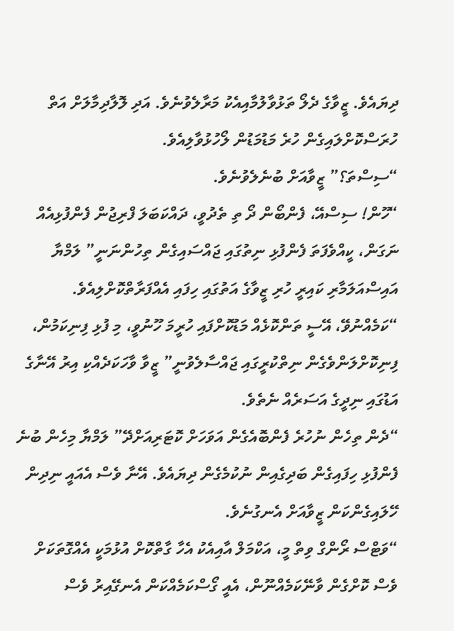ދިޔައެވެ. ޒީވާގެ ދެލޯ ތަޅުވާލުމާއިއެކު މަރާލެވުނެވެ. އަދި ލޮލާދިމާލަށް އަތް ހުރަސްކޮށްލައިގެން ހުރެ މަޑުމަޑުން ލޯހުޅުވާލިއެވެ.
“ސިސްތަ؟” ޒީވާއަށް ބުނެލެވުނެވެ.
“ހޫން! ސިސްއޭ، ފެންބޯން ދޯ ތި ތެދުވީ، ދައްކަބަލަ ފްރިޖުން ފެންފުޅިއެއް ނަގަން، ކީއްވެފަތަ ފެންފުޅި ނިތުގައި ޖައްސައިގެން ތިހުންނަނީ” ލަމްޔާ އައިސްއަލަމާރި ކައިރީ ހުރި ޒީވާގެ އަތުގައި ހިފައި އެއްފަރާތްކޮށްލިއެވެ.
“ކަމެއްނުވޭ، އޭސީ ތަންކޮޅެއް މަޑުކޮށްފައި ހުރީމަ ހޫނުވީ، މި ފުޅި ފިނިކަމުން، ފިނިކޮށްލަންވެގެން ނިތްކުރީގައި ޖައްސާލެވުނީ” ޒީވާ ވާހަކަދެއްކި އިރު އޭނާގެ އަޑުގައި ނިދީގެ އަސަރެއް ނެތެވެ.
“ދެން ތިހެން ނުހުރެ ފެންބޮއެގެން އަވަހަށް ކޮޓަރިއަށްދޭ” ލަމްޔާ މިހެން ބުނެ ފެންފުޅި ހިފައިގެން ބަދިގެއިން ނުކުމެގެން ދިޔައެވެ. އޭނާ ވެސް އެއައީ ނިދިން ހޭލައިގެންކަން ޒީވާއަށް އެނގުނެވެ.
“ވަޓްސް ރޯންގް ވިތް މީ، އަކްމަލް އާއިއެކު އެހާ ގާތްކޮށް އުޅުމަކީ އެއްގޮތަކަށް ވެސް ކޮށްގެން ވާނޭކަމެއްނޫން، އެއީ ގޯސްކަމެއްކަން އެނގޭއިރު ވެސް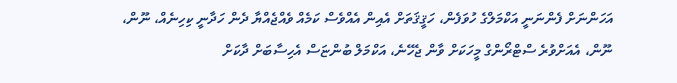އަހަންނަށް ފެންނަނީ އަކްމަލްގެ ހުވަފެން، ހަޤީޤަތަށް އެއިން އެއްވެސް ކަމެއް ވެއްޖެއްޔާ ދެން ހަދާނީ ކިހިނެއް، ނޫން، ނޫން، އެއަށްވުރެ ސްޓްރޯންގް މީހަކަށް ވާން ޖެހޭނެ، އަކްމަލް ބުންޏަސް އެހިސާބަށް ދާކަށް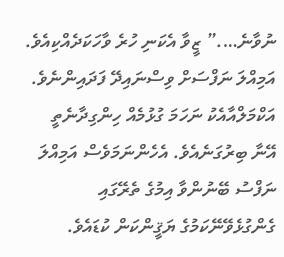ނުވާނެ….” ޒީވާ އެކަނި ހުރެ ވާހަކަދެއްކިއެވެ. އަމިއްލަ ނަފްސަށް ވިސްނައިދޭ ފަދައިންނެވެ. އަކްމަލްއާއެކު ނަހަމަ ގުޅުމެއް ހިންގިދާނެތީ އޭނާ ބިރުގަނެއެވެ. އެހެންނަމަވެސް އަމިއްލަ ނަފްސު ބޭނުންވާ އިމުގެ ތެރޭގައި ގެންގުޅެވޭނޭކަމުގެ ޔަޤީންކަން ކުޑައެވެ.